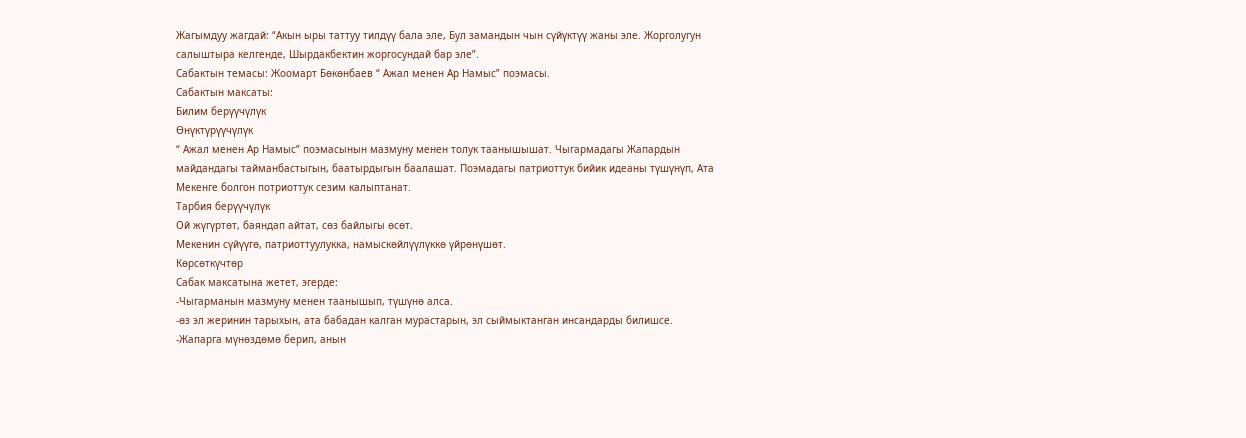Жагымдуу жагдай: “Акын ыры таттуу тилдүү бала эле, Бул замандын чын сүйүктүү жаны эле. Жорголугун салыштыра келгенде, Шырдакбектин жоргосундай бар эле”.
Сабактын темасы: Жоомарт Бөкөнбаев “ Ажал менен Ар Намыс” поэмасы.
Сабактын максаты:
Билим берүүчүлүк
Өнүктүрүүчүлүк
“ Ажал менен Ар Намыс” поэмасынын мазмуну менен толук таанышышат. Чыгармадагы Жапардын майдандагы тайманбастыгын, баатырдыгын баалашат. Поэмадагы патриоттук бийик идеаны түшүнүп, Ата Мекенге болгон потриоттук сезим калыптанат.
Тарбия берүүчүлүк
Ой жүгүртөт, баяндап айтат, сөз байлыгы өсөт.
Мекенин сүйүүгө, патриоттуулукка, намыскөйлүүлүккө үйрөнүшөт.
Көрсөткүчтөр
Сабак максатына жетет, эгерде:
-Чыгарманын мазмуну менен таанышып, түшүнө алса.
-өз эл жеринин тарыхын, ата бабадан калган мурастарын, эл сыймыктанган инсандарды билишсе.
-Жапарга мүнөздөмө берип, анын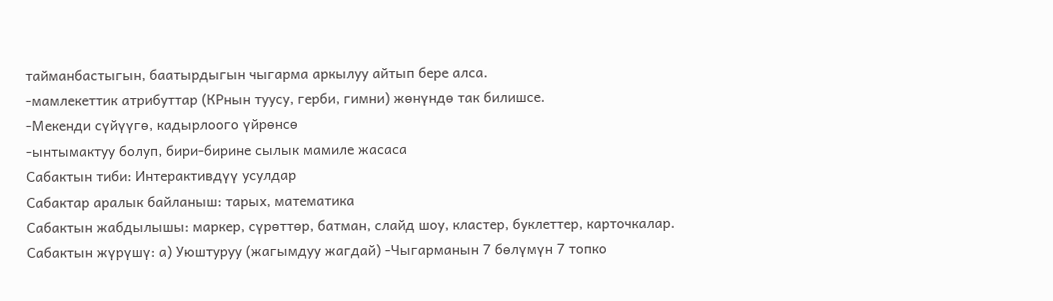тайманбастыгын, баатырдыгын чыгарма аркылуу айтып бере алса.
-мамлекеттик атрибуттар (КРнын туусу, герби, гимни) жөнүндө так билишсе.
-Мекенди сүйүүгө, кадырлоого үйрөнсө
-ынтымактуу болуп, бири-бирине сылык мамиле жасаса
Сабактын тиби: Интерактивдүү усулдар
Сабактар аралык байланыш: тарых, математика
Сабактын жабдылышы: маркер, сүрөттөр, батман, слайд шоу, кластер, буклеттер, карточкалар.
Сабактын жүрүшү: а) Уюштуруу (жагымдуу жагдай) -Чыгарманын 7 бөлүмүн 7 топко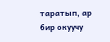таратып, ар бир окуучу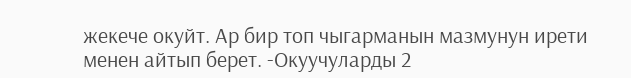жекече окуйт. Ар бир топ чыгарманын мазмунун ирети менен айтып берет. -Окуучуларды 2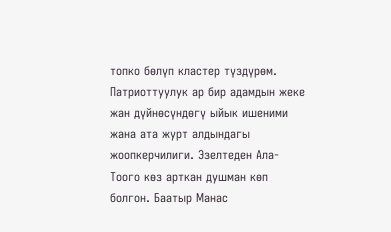топко бөлүп кластер түздүрөм.
Патриоттуулук ар бир адамдын жеке жан дүйнөсүндөгү ыйык ишеними жана ата журт алдындагы жоопкерчилиги. Эзелтеден Ала-Тоого көз арткан душман көп болгон. Баатыр Манас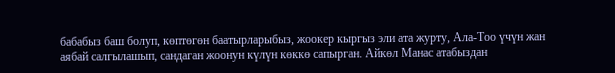бабабыз баш болуп, көптөгөн баатырларыбыз, жоокер кыргыз эли ата журту, Ала-Тоо үчүн жан аябай салгылашып, сандаган жоонун күлүн көккө сапырган. Айкөл Манас атабыздан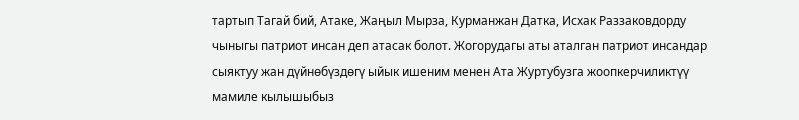тартып Тагай бий, Атаке, Жаңыл Мырза, Курманжан Датка, Исхак Раззаковдорду чыныгы патриот инсан деп атасак болот. Жогорудагы аты аталган патриот инсандар сыяктуу жан дүйнөбүздөгү ыйык ишеним менен Ата Журтубузга жоопкерчиликтүү мамиле кылышыбыз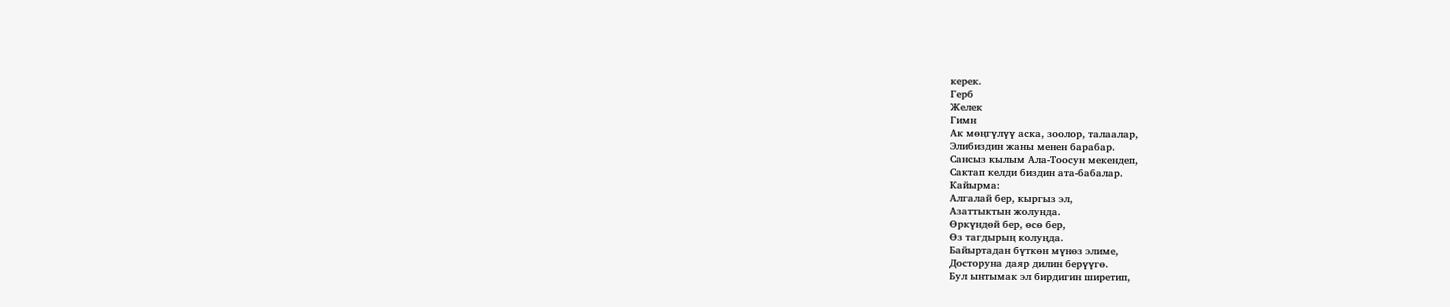керек.
Герб
Желек
Гимн
Ак мөңгүлүү аска, зоолор, талаалар,
Элибиздин жаны менен барабар.
Сансыз кылым Ала-Тоосун мекендеп,
Сактап келди биздин ата-бабалар.
Кайырма:
Алгалай бер, кыргыз эл,
Азаттыктын жолунда.
Өркүндөй бер, өсө бер,
Өз тагдырың колуңда.
Байыртадан бүткөн мүнөз элиме,
Досторуна даяр дилин берүүгө.
Бул ынтымак эл бирдигин ширетип,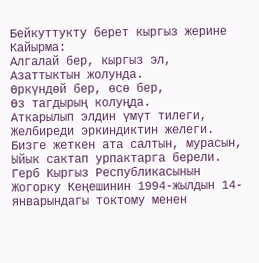Бейкуттукту берет кыргыз жерине
Кайырма:
Алгалай бер, кыргыз эл,
Азаттыктын жолунда.
Өркүндөй бер, өсө бер,
Өз тагдырың колуңда.
Аткарылып элдин үмүт тилеги,
Желбиреди эркиндиктин желеги.
Бизге жеткен ата салтын, мурасын,
Ыйык сактап урпактарга берели.
Герб Кыргыз Республикасынын Жогорку Кеңешинин 1994-жылдын 14-январындагы токтому менен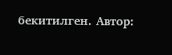бекитилген. Автор: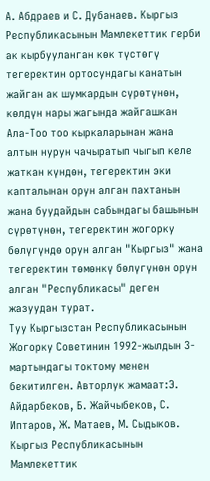А. Абдраев и С. Дубанаев. Кыргыз Республикасынын Мамлекеттик герби ак кырбууланган көк түстөгү тегеректин ортосундагы канатын жайган ак шумкардын сүрөтүнөн, көлдүн нары жагында жайгашкан Ала-Тоо тоо кыркаларынан жана алтын нурун чачыратып чыгып келе жаткан күндөн, тегеректин эки капталынан орун алган пахтанын жана буудайдын сабындагы башынын сүрөтүнөн, тегеректин жогорку бөлүгүндө орун алган "Кыргыз" жана тегеректин төмөнкү бөлүгүнөн орун алган "Республикасы" деген жазуудан турат.
Туу Кыргызстан Республикасынын Жогорку Советинин 1992-жылдын 3-мартындагы токтому менен бекитилген. Авторлук жамаат:Э. Айдарбеков, Б. Жайчыбеков, С. Иптаров, Ж. Матаев, М. Сыдыков. Кыргыз Республикасынын Мамлекеттик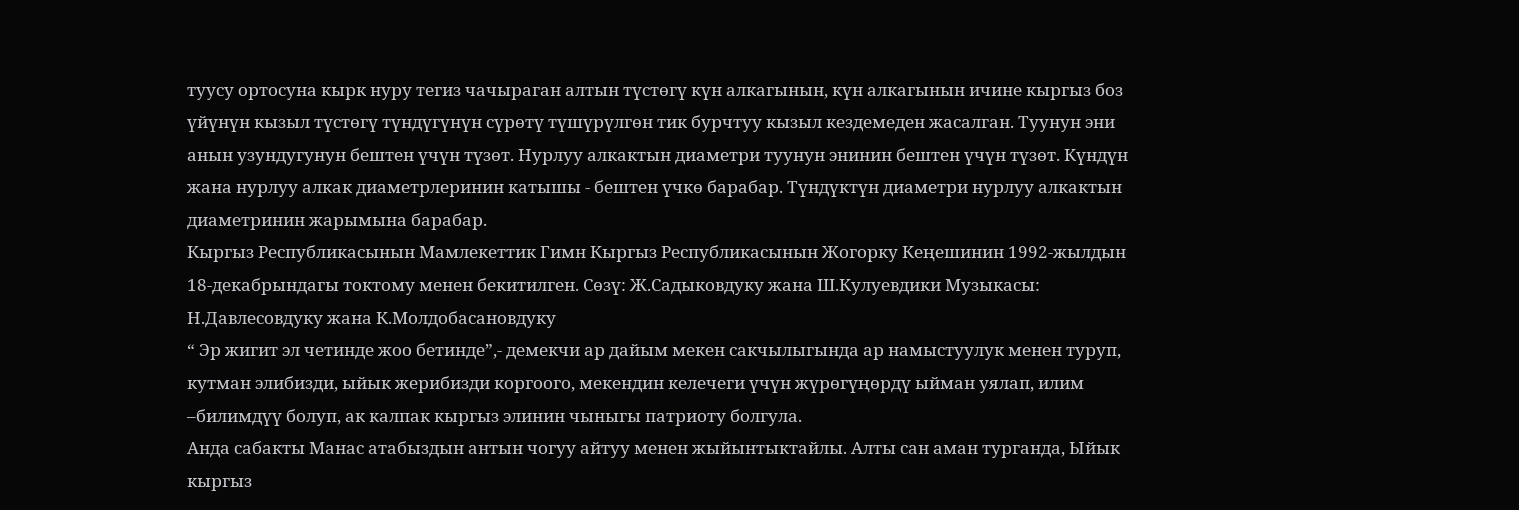туусу ортосуна кырк нуру тегиз чачыраган алтын түстөгү күн алкагынын, күн алкагынын ичине кыргыз боз үйүнүн кызыл түстөгү түндүгүнүн сүрөтү түшүрүлгөн тик бурчтуу кызыл кездемеден жасалган. Туунун эни анын узундугунун бештен үчүн түзөт. Нурлуу алкактын диаметри туунун энинин бештен үчүн түзөт. Күндүн жана нурлуу алкак диаметрлеринин катышы - бештен үчкө барабар. Түндүктүн диаметри нурлуу алкактын диаметринин жарымына барабар.
Кыргыз Республикасынын Мамлекеттик Гимн Кыргыз Республикасынын Жогорку Кеңешинин 1992-жылдын 18-декабрындагы токтому менен бекитилген. Сөзү: Ж.Садыковдуку жана Ш.Кулуевдики Музыкасы: Н.Давлесовдуку жана К.Молдобасановдуку
“ Эр жигит эл четинде жоо бетинде”,- демекчи ар дайым мекен сакчылыгында ар намыстуулук менен туруп, кутман элибизди, ыйык жерибизди коргоого, мекендин келечеги үчүн жүрөгүңөрдү ыйман уялап, илим –билимдүү болуп, ак калпак кыргыз элинин чыныгы патриоту болгула.
Анда сабакты Манас атабыздын антын чогуу айтуу менен жыйынтыктайлы. Алты сан аман турганда, Ыйык кыргыз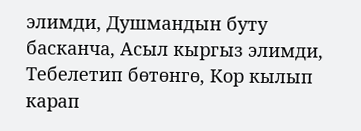элимди, Душмандын буту басканча, Асыл кыргыз элимди, Тебелетип бөтөнгө, Кор кылып карап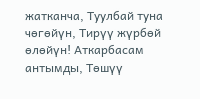жатканча, Туулбай туна чөгөйүн, Тирүү жүрбөй өлөйүн! Аткарбасам антымды, Төшүү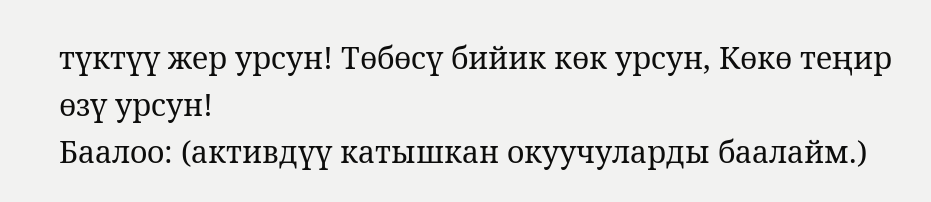түктүү жер урсун! Төбөсү бийик көк урсун, Көкө теңир өзү урсун!
Баалоо: (активдүү катышкан окуучуларды баалайм.)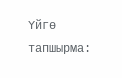Үйгө тапшырма: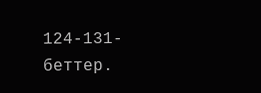124-131- беттер.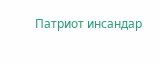Патриот инсандар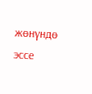жөнүндө эссе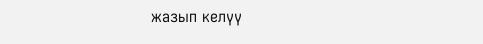жазып келүү